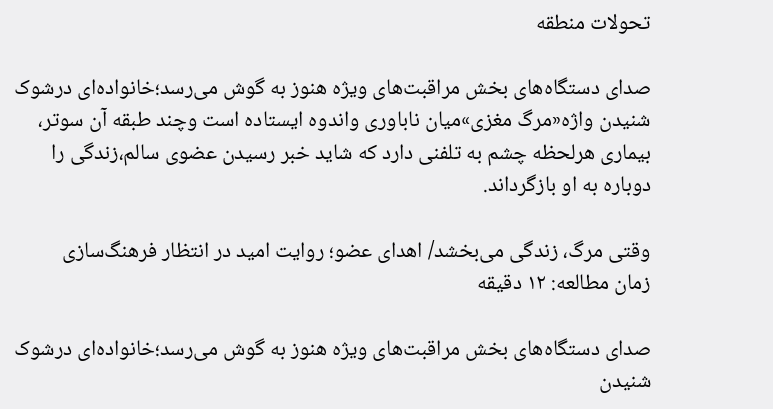تحولات منطقه

صدای دستگاه‌های بخش مراقبت‌های ویژه هنوز به گوش می‌رسد؛خانواده‌ای درشوک شنیدن واژه«مرگ مغزی»میان ناباوری واندوه ایستاده است وچند طبقه آن ‌سوتر، بیماری هرلحظه چشم به تلفنی دارد که شاید خبر رسیدن عضوی سالم،زندگی را دوباره به او بازگرداند.

وقتی مرگ، زندگی می‌بخشد/ اهدای عضو؛ روایت امید در انتظار فرهنگ‌سازی
زمان مطالعه: ۱۲ دقیقه

صدای دستگاه‌های بخش مراقبت‌های ویژه هنوز به گوش می‌رسد؛خانواده‌ای درشوک شنیدن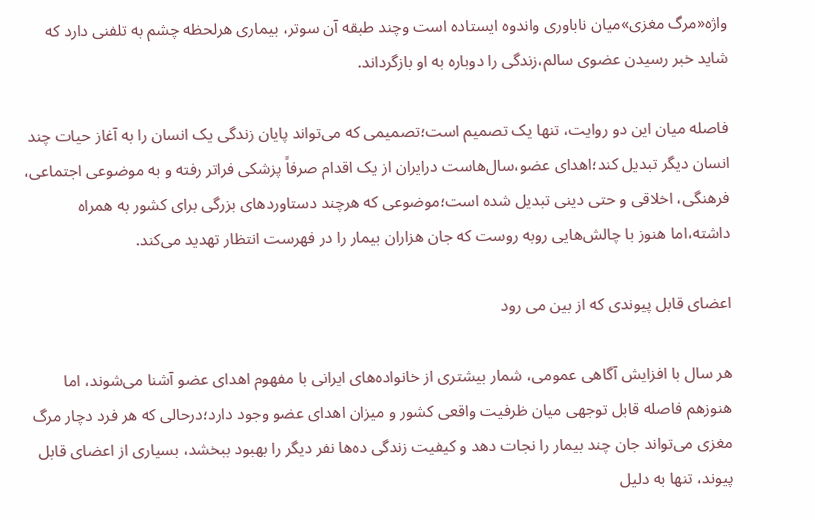واژه«مرگ مغزی»میان ناباوری واندوه ایستاده است وچند طبقه آن ‌سوتر، بیماری هرلحظه چشم به تلفنی دارد که شاید خبر رسیدن عضوی سالم،زندگی را دوباره به او بازگرداند.

فاصله میان این دو روایت، تنها یک تصمیم است؛تصمیمی که می‌تواند پایان زندگی یک انسان را به آغاز حیات چند انسان دیگر تبدیل کند؛اهدای عضو،سال‌هاست درایران از یک اقدام صرفاً پزشکی فراتر رفته و به موضوعی اجتماعی، فرهنگی، اخلاقی و حتی دینی تبدیل شده است؛موضوعی که هرچند دستاوردهای بزرگی برای کشور به همراه داشته،اما هنوز با چالش‌هایی روبه ‌روست که جان هزاران بیمار را در فهرست انتظار تهدید می‌کند.

اعضای قابل پیوندی که از بین می رود

هر سال با افزایش آگاهی عمومی، شمار بیشتری از خانواده‌های ایرانی با مفهوم اهدای عضو آشنا می‌شوند، اما هنوزهم فاصله قابل توجهی میان ظرفیت واقعی کشور و میزان اهدای عضو وجود دارد؛درحالی که هر فرد دچار مرگ مغزی می‌تواند جان چند بیمار را نجات دهد و کیفیت زندگی ده‌ها نفر دیگر را بهبود ببخشد، بسیاری از اعضای قابل پیوند، تنها به دلیل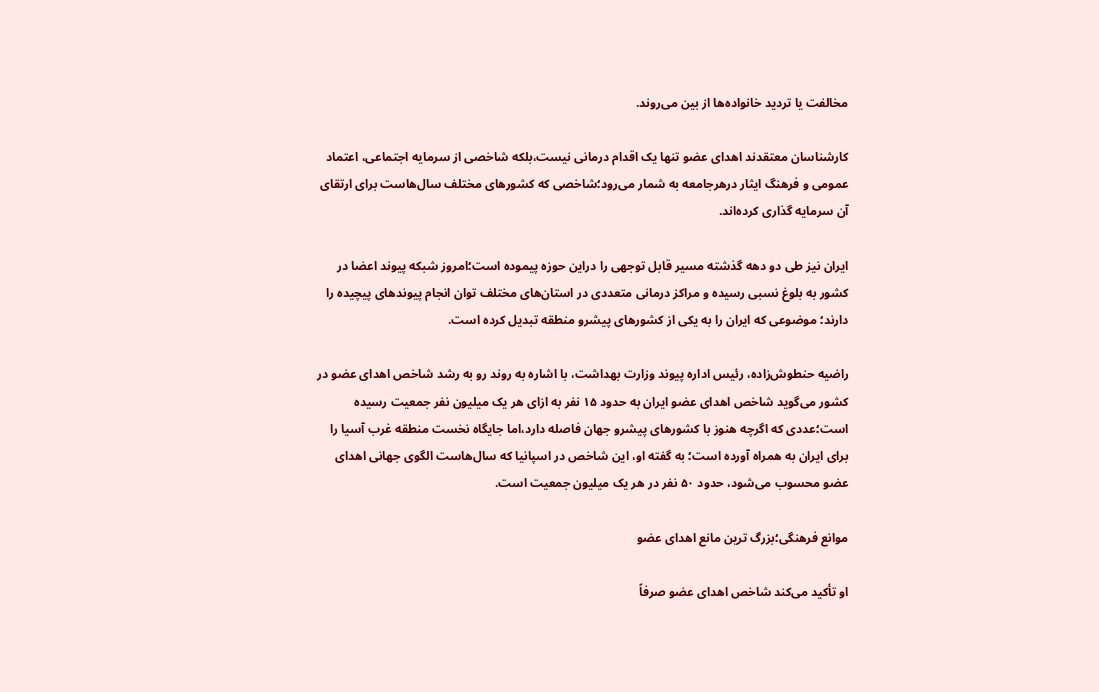مخالفت یا تردید خانواده‌ها از بین می‌روند.

کارشناسان معتقدند اهدای عضو تنها یک اقدام درمانی نیست،بلکه شاخصی از سرمایه اجتماعی، اعتماد عمومی و فرهنگ ایثار درهرجامعه به شمار می‌رود؛شاخصی که کشورهای مختلف سال‌هاست برای ارتقای آن سرمایه ‌گذاری کرده‌اند.

ایران نیز طی دو دهه گذشته مسیر قابل توجهی را دراین حوزه پیموده است؛امروز شبکه پیوند اعضا در کشور به بلوغ نسبی رسیده و مراکز درمانی متعددی در استان‌های مختلف توان انجام پیوندهای پیچیده را دارند؛ موضوعی که ایران را به یکی از کشورهای پیشرو منطقه تبدیل کرده است.

راضیه حنطوش‌زاده، رئیس اداره پیوند وزارت بهداشت، با اشاره به روند رو به رشد شاخص اهدای عضو در کشور می‌گوید شاخص اهدای عضو ایران به حدود ۱۵ نفر به ازای هر یک میلیون نفر جمعیت رسیده است؛عددی که اگرچه هنوز با کشورهای پیشرو جهان فاصله دارد،اما جایگاه نخست منطقه غرب آسیا را برای ایران به همراه آورده است؛ به گفته او، این شاخص در اسپانیا که سال‌هاست الگوی جهانی اهدای عضو محسوب می‌شود، حدود ۵۰ نفر در هر یک میلیون جمعیت است.

موانع فرهنگی؛بزرگ ترین مانع اهدای عضو

او تأکید می‌کند شاخص اهدای عضو صرفاً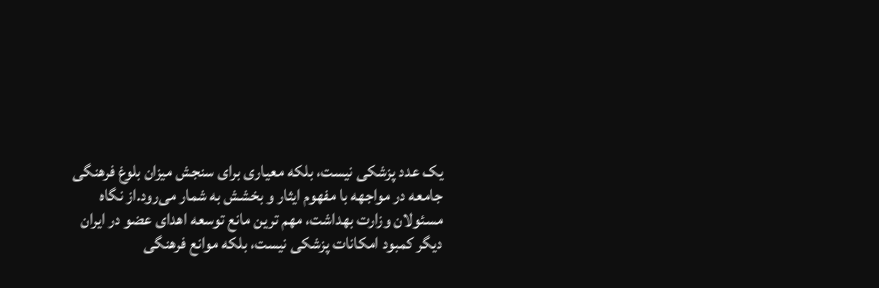یک عدد پزشکی نیست، بلکه معیاری برای سنجش میزان بلوغ فرهنگی جامعه در مواجهه با مفهوم ایثار و بخشش به شمار می‌رود.از نگاه مسئولان وزارت بهداشت، مهم ‌ترین مانع توسعه اهدای عضو در ایران دیگر کمبود امکانات پزشکی نیست، بلکه موانع فرهنگی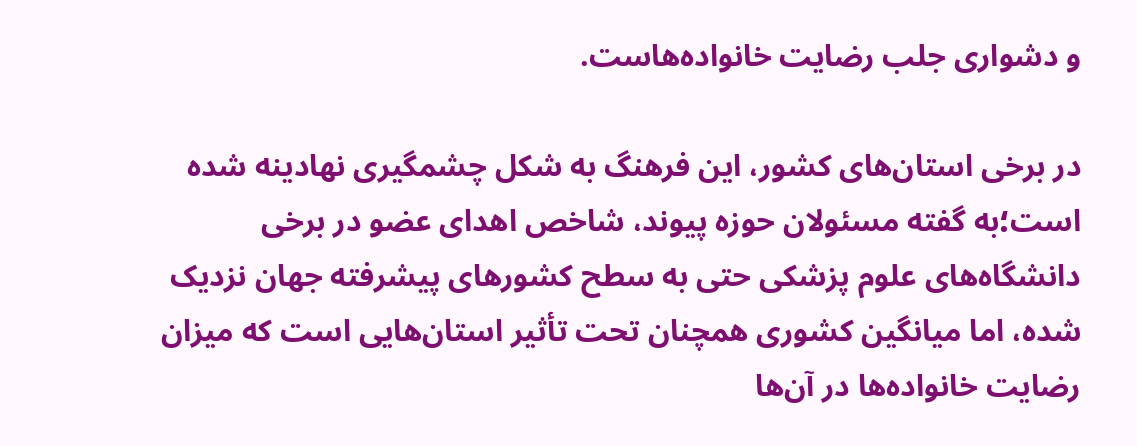و دشواری جلب رضایت خانواده‌هاست.

در برخی استان‌های کشور، این فرهنگ به شکل چشمگیری نهادینه شده است؛به گفته مسئولان حوزه پیوند، شاخص اهدای عضو در برخی دانشگاه‌های علوم پزشکی حتی به سطح کشورهای پیشرفته جهان نزدیک شده، اما میانگین کشوری همچنان تحت تأثیر استان‌هایی است که میزان رضایت خانواده‌ها در آن‌ها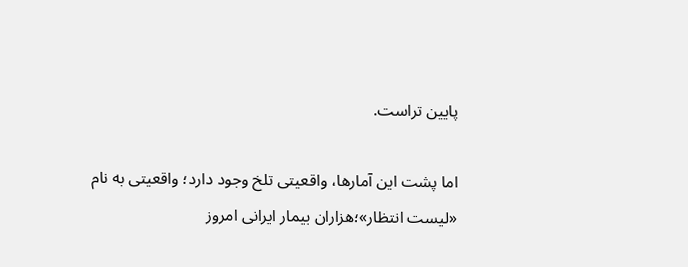پایین ‌تراست.

اما پشت این آمارها، واقعیتی تلخ وجود دارد؛ واقعیتی به نام «لیست انتظار»؛هزاران بیمار ایرانی امروز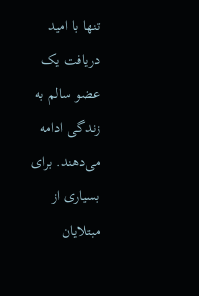تنها با امید دریافت یک عضو سالم به زندگی ادامه می‌دهند. برای بسیاری از مبتلایان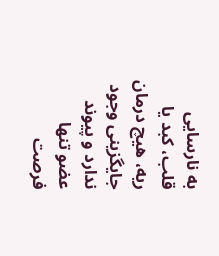به نارسایی قلب، کبد یا ریه، هیچ درمان جایگزینی وجود ندارد و پیوند عضو تنها فرصت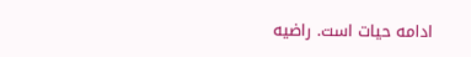ادامه حیات است. راضیه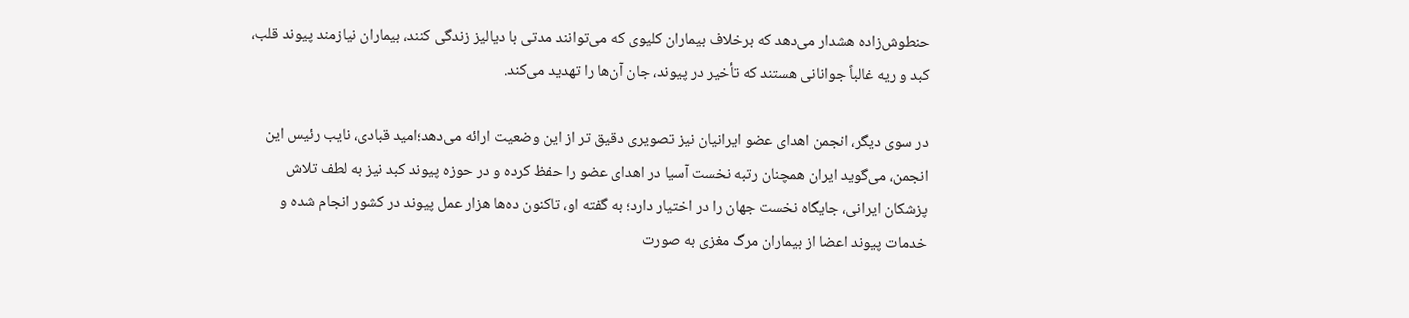حنطوش‌زاده هشدار می‌دهد که برخلاف بیماران کلیوی که می‌توانند مدتی با دیالیز زندگی کنند، بیماران نیازمند پیوند قلب، کبد و ریه غالباً جوانانی هستند که تأخیر در پیوند، جان آن‌ها را تهدید می‌کند.

در سوی دیگر، انجمن اهدای عضو ایرانیان نیز تصویری دقیق‌ تر از این وضعیت ارائه می‌دهد؛امید قبادی، نایب‌ رئیس این انجمن، می‌گوید ایران همچنان رتبه نخست آسیا در اهدای عضو را حفظ کرده و در حوزه پیوند کبد نیز به لطف تلاش پزشکان ایرانی، جایگاه نخست جهان را در اختیار دارد؛ به گفته او، تاکنون ده‌ها هزار عمل پیوند در کشور انجام شده و خدمات پیوند اعضا از بیماران مرگ مغزی به صورت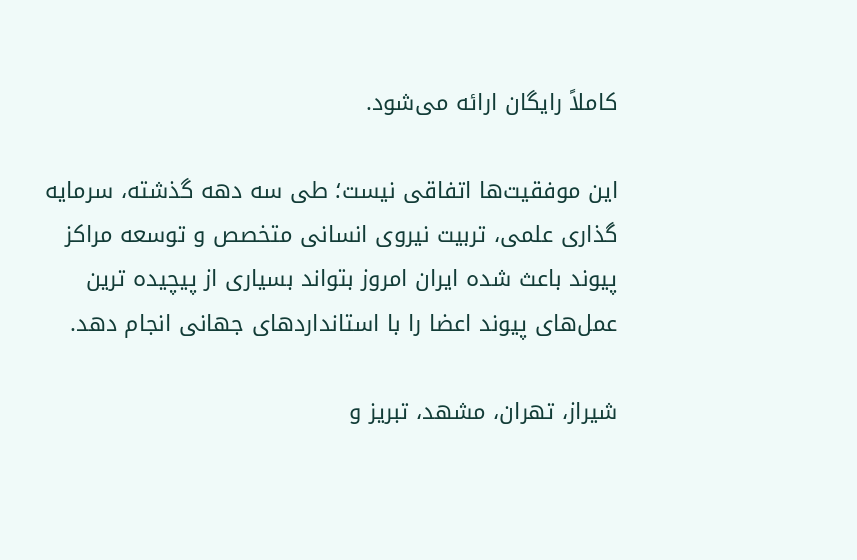کاملاً رایگان ارائه می‌شود.

این موفقیت‌ها اتفاقی نیست؛ طی سه دهه گذشته، سرمایه‌ گذاری علمی، تربیت نیروی انسانی متخصص و توسعه مراکز پیوند باعث شده ایران امروز بتواند بسیاری از پیچیده‌ ترین عمل‌های پیوند اعضا را با استانداردهای جهانی انجام دهد.

شیراز، تهران، مشهد، تبریز و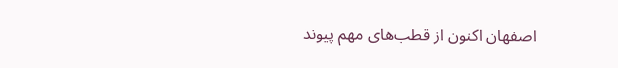اصفهان اکنون از قطب‌های مهم پیوند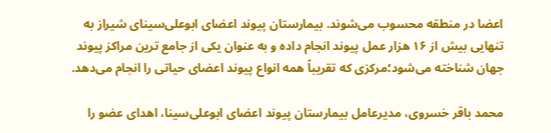اعضا در منطقه محسوب می‌شوند. بیمارستان پیوند اعضای ابوعلی‌سینای شیراز به تنهایی بیش از ۱۶ هزار عمل پیوند انجام داده و به عنوان یکی از جامع‌ ترین مراکز پیوند جهان شناخته می‌شود؛مرکزی که تقریباً همه انواع پیوند اعضای حیاتی را انجام می‌دهد.

محمد باقر خسروی، مدیرعامل بیمارستان پیوند اعضای ابوعلی‌سینا، اهدای عضو را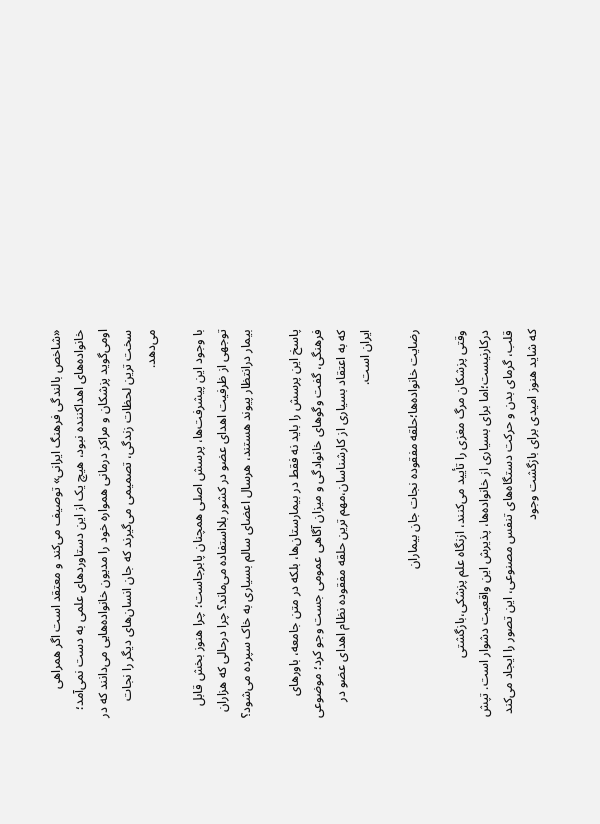«شاخص بالندگی فرهنگ ایرانی» توصیف می‌کند و معتقد است اگر همراهی خانواده‌های اهداکننده نبود، هیچ‌ یک از این دستاوردهای علمی به دست نمی‌آمد؛ اومی‌گوید پزشکان و مراکز درمانی همواره خود را مدیون خانواده‌هایی می‌دانند که در سخت‌ ترین لحظات زندگی، تصمیمی می‌گیرند که جان انسان‌های دیگر را نجات می‌دهد.

با وجود این پیشرفت‌ها، پرسش اصلی همچنان پابرجاست؛ چرا هنوز بخش قابل توجهی از ظرفیت اهدای عضو در کشور بلااستفاده می‌ماند؟ چرا درحالی که هزاران بیمار درانتظار پیوند هستند، هرسال اعضای سالم بسیاری به خاک سپرده می‌شود؟

پاسخ این پرسش را باید نه فقط در بیمارستان‌ها، بلکه در متن جامعه، باورهای فرهنگی، گفت‌ وگوهای خانوادگی و میزان آگاهی عمومی جست‌ وجو کرد؛ موضوعی که به اعتقاد بسیاری از کارشناسان،مهم‌ ترین حلقه مفقوده نظام اهدای عضو در ایران است.

رضایت خانواده‌ها؛حلقه مفقوده نجات جان بیماران

وقتی پزشکان مرگ مغزی را تأیید می‌کنند، ازنگاه علم پزشکی،بازگشتی درکارنیست؛اما برای بسیاری از خانواده‌ها، پذیرش این واقعیت دشوار است. تپش قلب، گرمای بدن و حرکت دستگاه‌های تنفس مصنوعی، این تصور را ایجاد می‌کند که شاید هنوز امیدی برای بازگشت وجود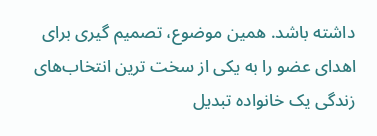داشته باشد. همین موضوع، تصمیم ‌گیری برای اهدای عضو را به یکی از سخت ‌ترین انتخاب‌های زندگی یک خانواده تبدیل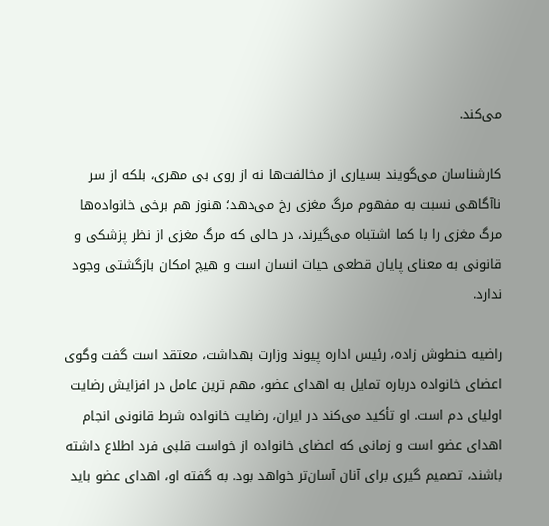می‌کند.

کارشناسان می‌گویند بسیاری از مخالفت‌ها نه از روی بی‌ مهری، بلکه از سر ناآگاهی نسبت به مفهوم مرگ مغزی رخ می‌دهد؛ هنوز هم برخی خانواده‌ها مرگ مغزی را با کما اشتباه می‌گیرند، در حالی که مرگ مغزی از نظر پزشکی و قانونی به معنای پایان قطعی حیات انسان است و هیچ امکان بازگشتی وجود ندارد.

راضیه حنطوش‌ زاده، رئیس اداره پیوند وزارت بهداشت، معتقد است گفت‌ وگوی اعضای خانواده درباره تمایل به اهدای عضو، مهم ‌ترین عامل در افزایش رضایت اولیای دم است. او تأکید می‌کند در ایران، رضایت خانواده شرط قانونی انجام اهدای عضو است و زمانی که اعضای خانواده از خواست قلبی فرد اطلاع داشته باشند، تصمیم ‌گیری برای آنان آسان‌تر خواهد بود. به گفته او، اهدای عضو باید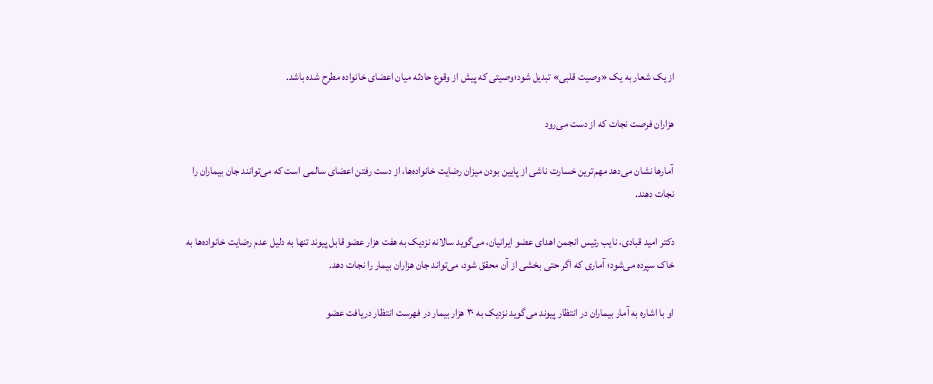از یک شعار به یک «وصیت قلبی» تبدیل شود؛وصیتی که پیش از وقوع حادثه میان اعضای خانواده مطرح شده باشد.

هزاران فرصت نجات که از دست می‌رود

آمارها نشان می‌دهد مهم‌ترین خسارت ناشی از پایین بودن میزان رضایت خانواده‌ها، از دست رفتن اعضای سالمی است که می‌توانند جان بیماران را نجات دهند.

دکتر امید قبادی، نایب‌ رئیس انجمن اهدای عضو ایرانیان، می‌گوید سالانه نزدیک به هفت هزار عضو قابل پیوند تنها به دلیل عدم رضایت خانواده‌ها به خاک سپرده می‌شود؛ آماری که اگر حتی بخشی از آن محقق شود، می‌تواند جان هزاران بیمار را نجات دهد.

او با اشاره به آمار بیماران در انتظار پیوند می‌گوید نزدیک به ۳۰ هزار بیمار در فهرست انتظار دریافت عضو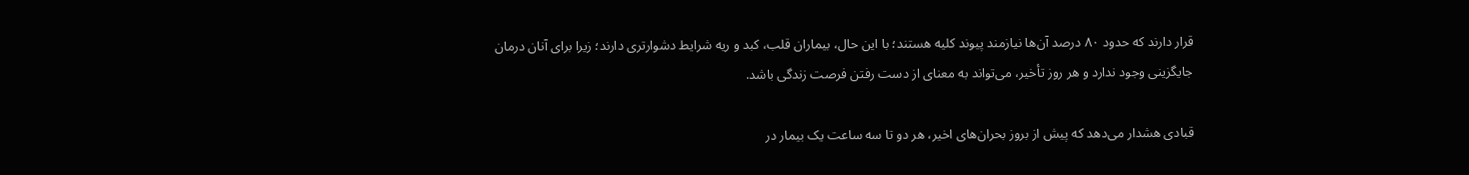قرار دارند که حدود ۸۰ درصد آن‌ها نیازمند پیوند کلیه هستند؛ با این حال، بیماران قلب، کبد و ریه شرایط دشوارتری دارند؛ زیرا برای آنان درمان جایگزینی وجود ندارد و هر روز تأخیر، می‌تواند به معنای از دست رفتن فرصت زندگی باشد.

قبادی هشدار می‌دهد که پیش از بروز بحران‌های اخیر، هر دو تا سه ساعت یک بیمار در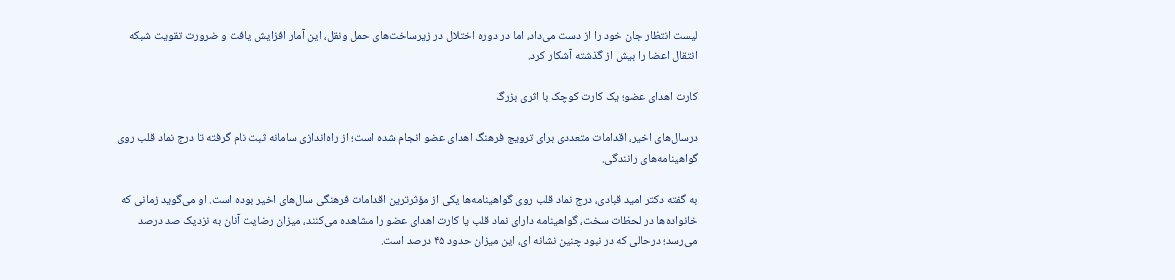لیست انتظار جان خود را از دست می‌داد، اما در دوره اختلال در زیرساخت‌های حمل‌ ونقل، این آمار افزایش یافت و ضرورت تقویت شبکه انتقال اعضا را بیش از گذشته آشکار کرد.

کارت اهدای عضو؛ یک کارت کوچک با اثری بزرگ

درسال‌های اخیر، اقدامات متعددی برای ترویج فرهنگ اهدای عضو انجام شده است؛ از راه‌اندازی سامانه ثبت ‌نام گرفته تا درج نماد قلب روی گواهینامه‌های رانندگی.

به گفته دکتر امید قبادی، درج نماد قلب روی گواهینامه‌ها یکی از مؤثرترین اقدامات فرهنگی سال‌های اخیر بوده است. او می‌گوید زمانی که خانواده‌ها در لحظات سخت، گواهینامه دارای نماد قلب یا کارت اهدای عضو را مشاهده می‌کنند، میزان رضایت آنان به نزدیک صد درصد می‌رسد؛ درحالی که در نبود چنین نشانه ‌ای، این میزان حدود ۴۵ درصد است.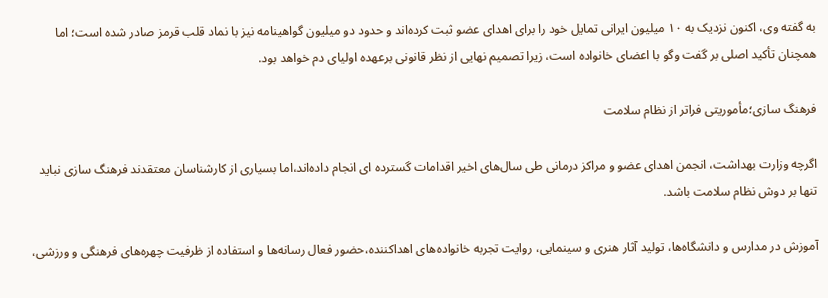به گفته وی، اکنون نزدیک به ۱۰ میلیون ایرانی تمایل خود را برای اهدای عضو ثبت کرده‌اند و حدود دو میلیون گواهینامه نیز با نماد قلب قرمز صادر شده است؛ اما همچنان تأکید اصلی بر گفت‌ وگو با اعضای خانواده است، زیرا تصمیم نهایی از نظر قانونی برعهده اولیای دم خواهد بود.

فرهنگ‌ سازی؛مأموریتی فراتر از نظام سلامت

اگرچه وزارت بهداشت، انجمن اهدای عضو و مراکز درمانی طی سال‌های اخیر اقدامات گسترده‌ ای انجام داده‌اند،اما بسیاری از کارشناسان معتقدند فرهنگ‌ سازی نباید تنها بر دوش نظام سلامت باشد.

آموزش در مدارس و دانشگاه‌ها، تولید آثار هنری و سینمایی، روایت تجربه خانواده‌های اهداکننده،حضور فعال رسانه‌ها و استفاده از ظرفیت چهره‌های فرهنگی و ورزشی،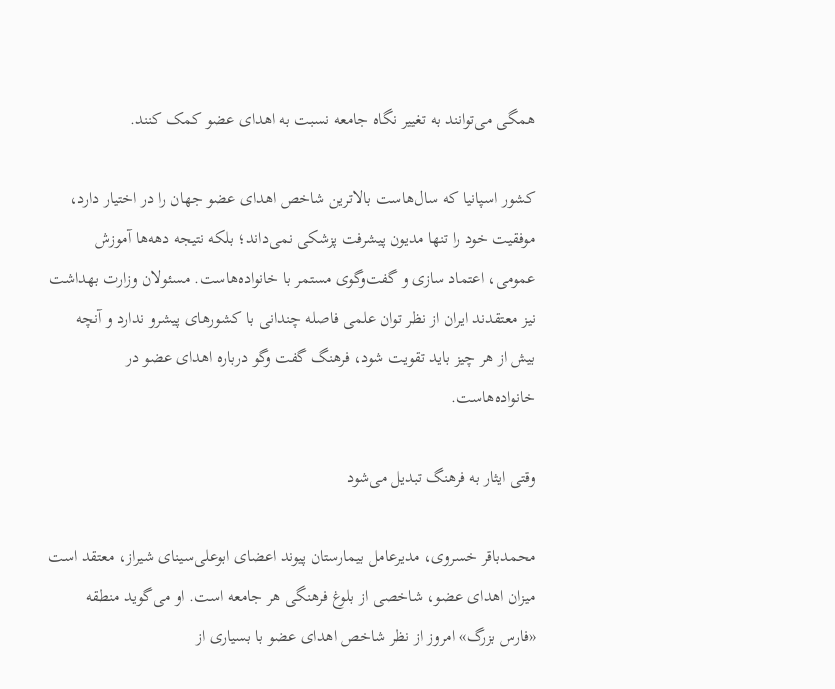همگی می‌توانند به تغییر نگاه جامعه نسبت به اهدای عضو کمک کنند.

کشور اسپانیا که سال‌هاست بالاترین شاخص اهدای عضو جهان را در اختیار دارد، موفقیت خود را تنها مدیون پیشرفت پزشکی نمی‌داند؛ بلکه نتیجه دهه‌ها آموزش عمومی، اعتماد سازی و گفت‌وگوی مستمر با خانواده‌هاست. مسئولان وزارت بهداشت نیز معتقدند ایران از نظر توان علمی فاصله چندانی با کشورهای پیشرو ندارد و آنچه بیش از هر چیز باید تقویت شود، فرهنگ گفت‌ وگو درباره اهدای عضو در خانواده‌هاست.

وقتی ایثار به فرهنگ تبدیل می‌شود

محمدباقر خسروی، مدیرعامل بیمارستان پیوند اعضای ابوعلی‌سینای شیراز، معتقد است میزان اهدای عضو، شاخصی از بلوغ فرهنگی هر جامعه است. او می‌گوید منطقه «فارس بزرگ» امروز از نظر شاخص اهدای عضو با بسیاری از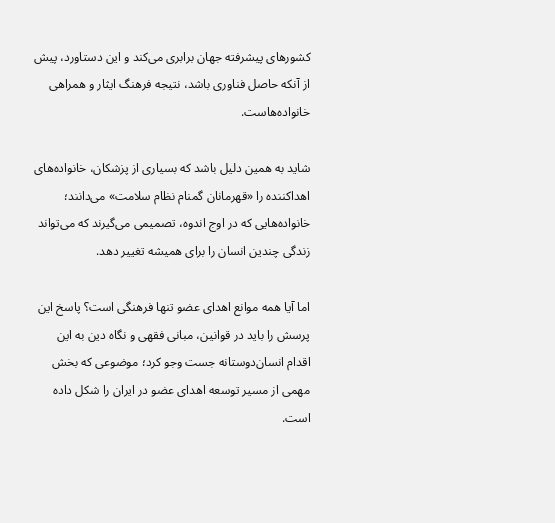کشورهای پیشرفته جهان برابری می‌کند و این دستاورد، پیش از آنکه حاصل فناوری باشد، نتیجه فرهنگ ایثار و همراهی خانواده‌هاست.

شاید به همین دلیل باشد که بسیاری از پزشکان، خانواده‌های اهداکننده را «قهرمانان گمنام نظام سلامت» می‌دانند؛ خانواده‌هایی که در اوج اندوه، تصمیمی می‌گیرند که می‌تواند زندگی چندین انسان را برای همیشه تغییر دهد.

اما آیا همه موانع اهدای عضو تنها فرهنگی است؟ پاسخ این پرسش را باید در قوانین، مبانی فقهی و نگاه دین به این اقدام انسان‌دوستانه جست‌ وجو کرد؛ موضوعی که بخش مهمی از مسیر توسعه اهدای عضو در ایران را شکل داده است.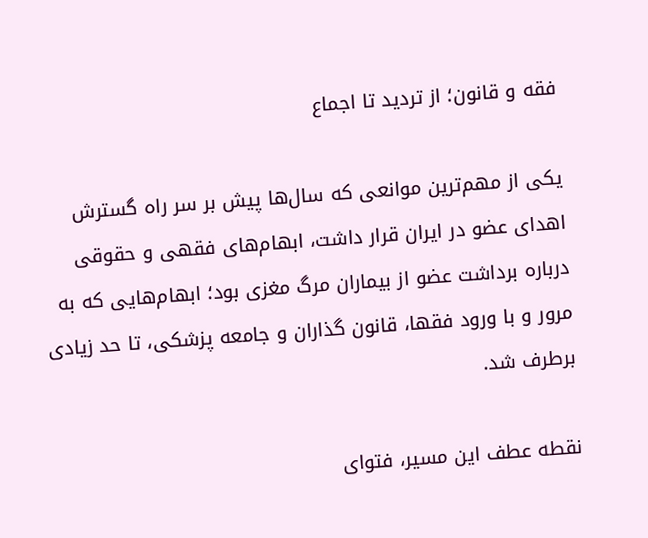فقه و قانون؛ از تردید تا اجماع

یکی از مهم‌ترین موانعی که سال‌ها پیش بر سر راه گسترش اهدای عضو در ایران قرار داشت، ابهام‌های فقهی و حقوقی درباره برداشت عضو از بیماران مرگ مغزی بود؛ ابهام‌هایی که به مرور و با ورود فقها، قانون‌ گذاران و جامعه پزشکی، تا حد زیادی برطرف شد.

نقطه عطف این مسیر، فتوای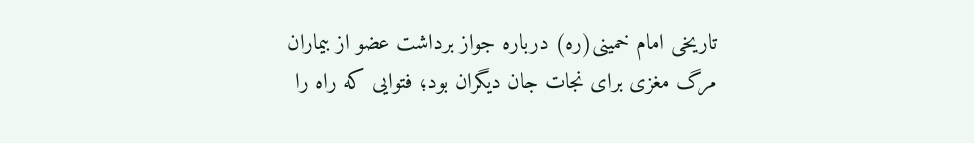تاریخی امام خمینی(ره) درباره جواز برداشت عضو از بیماران مرگ مغزی برای نجات جان دیگران بود؛ فتوایی که راه را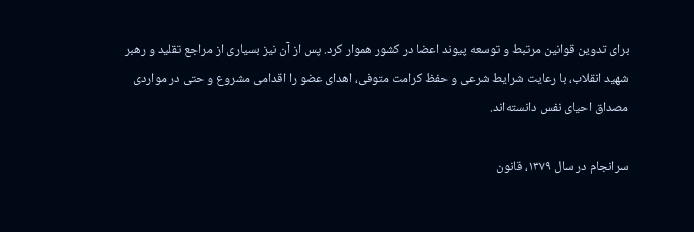برای تدوین قوانین مرتبط و توسعه پیوند اعضا در کشور هموار کرد. پس از آن نیز بسیاری از مراجع تقلید و رهبر شهید انقلاب، با رعایت شرایط شرعی و حفظ کرامت متوفی، اهدای عضو را اقدامی مشروع و حتی در مواردی مصداق احیای نفس دانسته‌اند.

سرانجام در سال ۱۳۷۹، قانون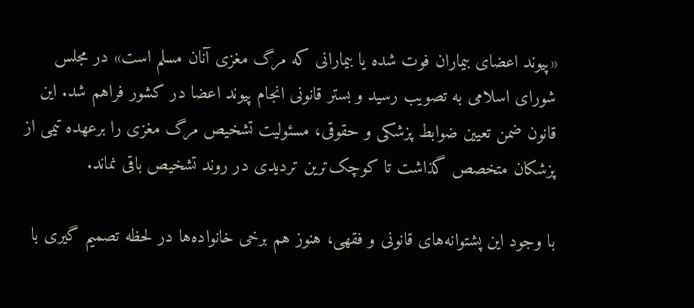«پیوند اعضای بیماران فوت‌ شده یا بیمارانی که مرگ مغزی آنان مسلم است» در مجلس شورای اسلامی به تصویب رسید و بستر قانونی انجام پیوند اعضا در کشور فراهم شد. این قانون ضمن تعیین ضوابط پزشکی و حقوقی، مسئولیت تشخیص مرگ مغزی را برعهده تیمی از پزشکان متخصص گذاشت تا کوچک‌ترین تردیدی در روند تشخیص باقی نماند.

با وجود این پشتوانه‌های قانونی و فقهی، هنوز هم برخی خانواده‌ها در لحظه تصمیم‌ گیری با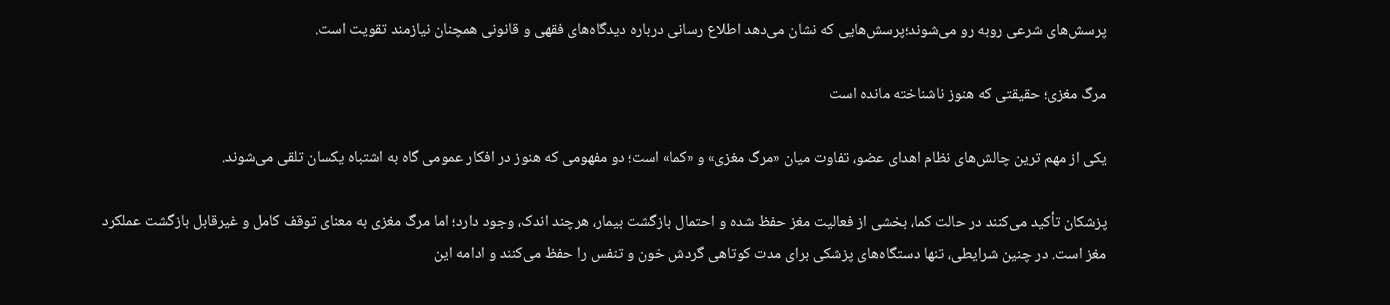پرسش‌های شرعی روبه‌ رو می‌شوند؛پرسش‌هایی که نشان می‌دهد اطلاع‌ رسانی درباره دیدگاه‌های فقهی و قانونی همچنان نیازمند تقویت است.

مرگ مغزی؛ حقیقتی که هنوز ناشناخته مانده است

یکی از مهم ‌ترین چالش‌های نظام اهدای عضو، تفاوت میان «مرگ مغزی» و «کما» است؛ دو مفهومی که هنوز در افکار عمومی گاه به اشتباه یکسان تلقی می‌شوند.

پزشکان تأکید می‌کنند در حالت کما، بخشی از فعالیت مغز حفظ شده و احتمال بازگشت بیمار، هرچند اندک، وجود دارد؛ اما مرگ مغزی به معنای توقف کامل و غیرقابل بازگشت عملکرد مغز است. در چنین شرایطی، تنها دستگاه‌های پزشکی برای مدت کوتاهی گردش خون و تنفس را حفظ می‌کنند و ادامه این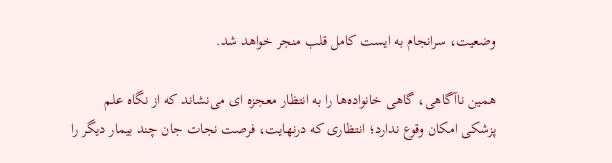وضعیت، سرانجام به ایست کامل قلب منجر خواهد شد.

همین ناآگاهی، گاهی خانواده‌ها را به انتظار معجزه‌ ای می‌نشاند که از نگاه علم پزشکی امکان وقوع ندارد؛ انتظاری که درنهایت، فرصت نجات جان چند بیمار دیگر را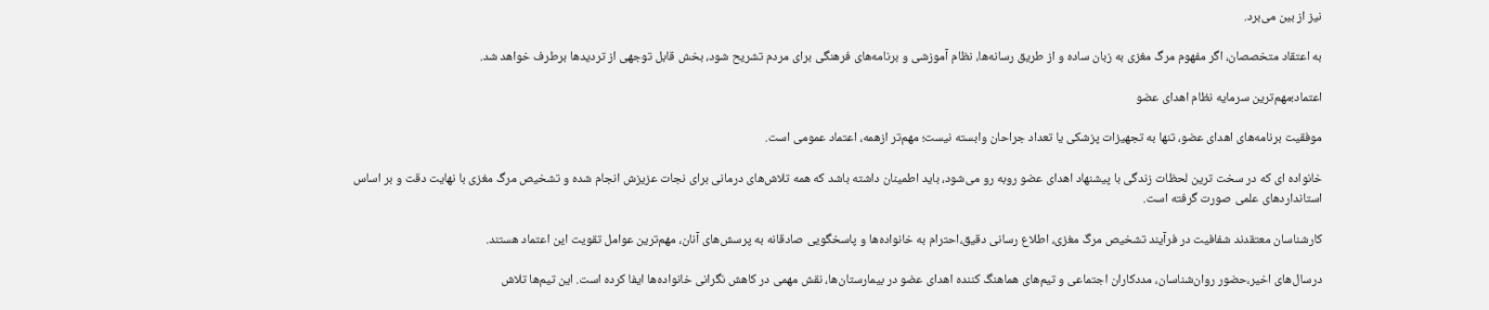نیز از بین می‌برد.

به اعتقاد متخصصان، اگر مفهوم مرگ مغزی به زبان ساده و از طریق رسانه‌ها، نظام آموزشی و برنامه‌های فرهنگی برای مردم تشریح شود، بخش قابل توجهی از تردیدها برطرف خواهد شد.

اعتماد؛مهم‌ترین سرمایه نظام اهدای عضو

موفقیت برنامه‌های اهدای عضو، تنها به تجهیزات پزشکی یا تعداد جراحان وابسته نیست؛ مهم‌تر ازهمه، اعتماد عمومی است.

خانواده‌ ای که در سخت‌ ترین لحظات زندگی با پیشنهاد اهدای عضو روبه‌ رو می‌شود، باید اطمینان داشته باشد که همه تلاش‌های درمانی برای نجات عزیزش انجام شده و تشخیص مرگ مغزی با نهایت دقت و بر اساس استانداردهای علمی صورت گرفته است.

کارشناسان معتقدند شفافیت در فرآیند تشخیص مرگ مغزی، اطلاع‌ رسانی دقیق،احترام به خانواده‌ها و پاسخگویی صادقانه به پرسش‌های آنان، مهم‌ترین عوامل تقویت این اعتماد هستند.

درسال‌های اخیر،حضور روان‌شناسان، مددکاران اجتماعی و تیم‌های هماهنگ‌ کننده اهدای عضو در بیمارستان‌ها، نقش مهمی در کاهش نگرانی خانواده‌ها ایفا کرده است. این تیم‌ها تلاش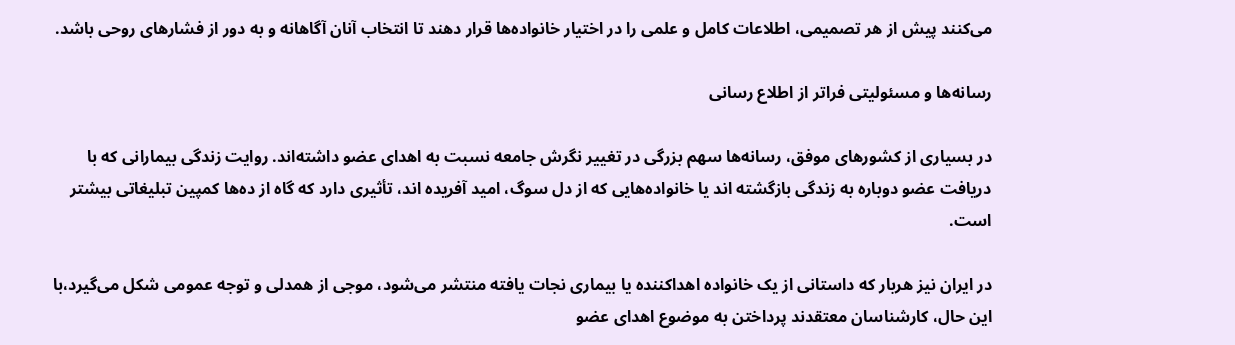می‌کنند پیش از هر تصمیمی، اطلاعات کامل و علمی را در اختیار خانواده‌ها قرار دهند تا انتخاب آنان آگاهانه و به دور از فشارهای روحی باشد.

رسانه‌ها و مسئولیتی فراتر از اطلاع ‌رسانی

در بسیاری از کشورهای موفق، رسانه‌ها سهم بزرگی در تغییر نگرش جامعه نسبت به اهدای عضو داشته‌اند. روایت زندگی بیمارانی که با دریافت عضو دوباره به زندگی بازگشته‌ اند یا خانواده‌هایی که از دل سوگ، امید آفریده‌ اند، تأثیری دارد که گاه از ده‌ها کمپین تبلیغاتی بیشتر است.

در ایران نیز هربار که داستانی از یک خانواده اهداکننده یا بیماری نجات‌ یافته منتشر می‌شود، موجی از همدلی و توجه عمومی شکل می‌گیرد،با این حال، کارشناسان معتقدند پرداختن به موضوع اهدای عضو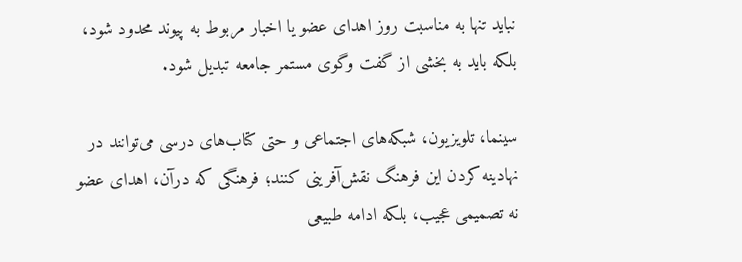نباید تنها به مناسبت روز اهدای عضو یا اخبار مربوط به پیوند محدود شود، بلکه باید به بخشی از گفت‌ وگوی مستمر جامعه تبدیل شود.

سینما، تلویزیون، شبکه‌های اجتماعی و حتی کتاب‌های درسی می‌توانند در نهادینه کردن این فرهنگ نقش‌آفرینی کنند؛ فرهنگی که درآن، اهدای عضو نه تصمیمی عجیب، بلکه ادامه طبیعی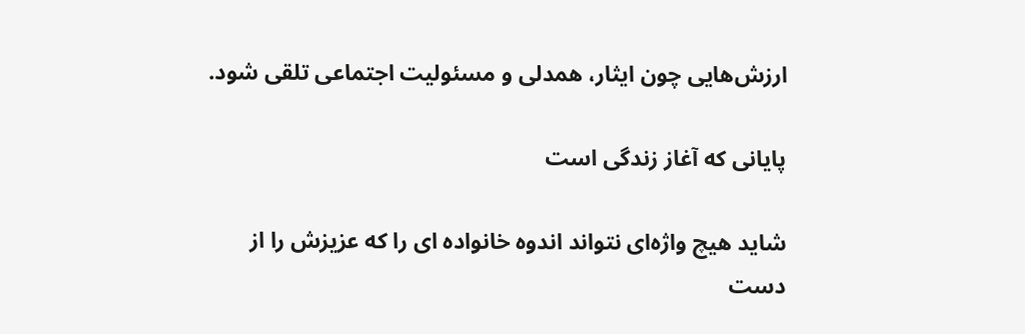ارزش‌هایی چون ایثار، همدلی و مسئولیت اجتماعی تلقی شود.

پایانی که آغاز زندگی است

شاید هیچ واژه‌ای نتواند اندوه خانواده ‌ای را که عزیزش را از دست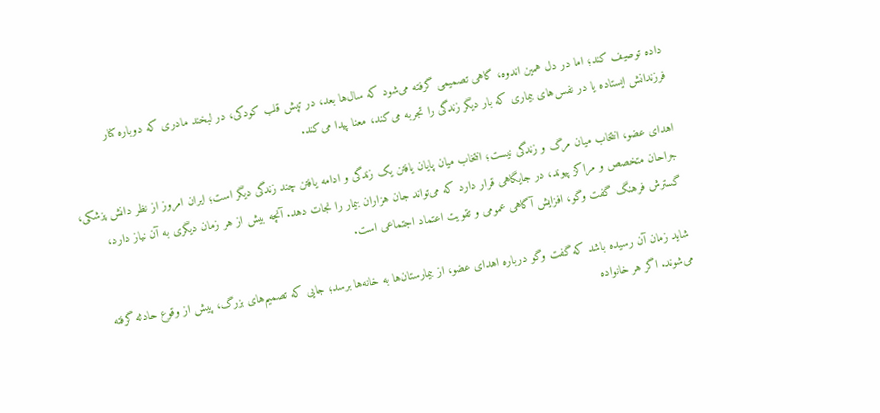داده توصیف کند؛ اما در دل همین اندوه، گاهی تصمیمی گرفته می‌شود که سال‌ها بعد، در تپش قلب کودکی، در لبخند مادری که دوباره کنار فرزندانش ایستاده یا در نفس‌های بیماری که بار دیگر زندگی را تجربه می‌کند، معنا پیدا می‌کند.

اهدای عضو، انتخاب میان مرگ و زندگی نیست؛ انتخاب میان پایان یافتن یک زندگی و ادامه یافتن چند زندگی دیگر است؛ ایران امروز از نظر دانش پزشکی، جراحان متخصص و مراکز پیوند، در جایگاهی قرار دارد که می‌تواند جان هزاران بیمار را نجات دهد. آنچه بیش از هر زمان دیگری به آن نیاز دارد، گسترش فرهنگ گفت‌ وگو، افزایش آگاهی عمومی و تقویت اعتماد اجتماعی است.

شاید زمان آن رسیده باشد که گفت‌ وگو درباره اهدای عضو، از بیمارستان‌ها به خانه‌ها برسد؛ جایی که تصمیم‌های بزرگ، پیش از وقوع حادثه گرفته می‌شوند. اگر هر خانواده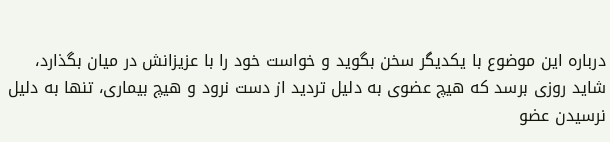درباره این موضوع با یکدیگر سخن بگوید و خواست خود را با عزیزانش در میان بگذارد، شاید روزی برسد که هیچ عضوی به دلیل تردید از دست نرود و هیچ بیماری، تنها به دلیل نرسیدن عضو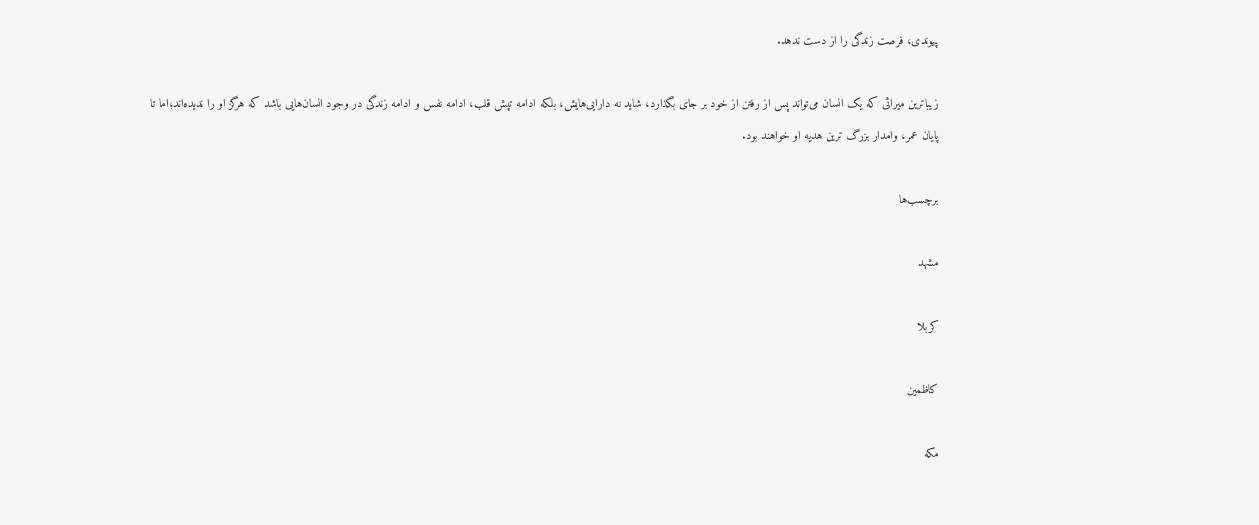پیوندی، فرصت زندگی را از دست ندهد.

زیباترین میراثی که یک انسان می‌تواند پس از رفتن از خود بر جای بگذارد، شاید نه دارایی‌هایش، بلکه ادامه تپش قلب، ادامه نفس و ادامه زندگی در وجود انسان‌هایی باشد که هرگز او را ندیده‌اند؛اما تا پایان عمر، وامدار بزرگ‌ ترین هدیه او خواهند بود.

برچسب‌ها

مشهد

کربلا

کاظمین

مکه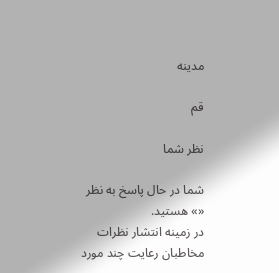مدینه

قم

نظر شما

شما در حال پاسخ به نظر «» هستید.
در زمینه انتشار نظرات مخاطبان رعایت چند مورد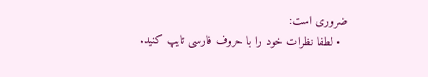ضروری است:
  • لطفا نظرات خود را با حروف فارسی تایپ کنید.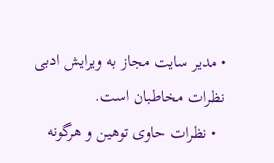• مدیر سایت مجاز به ویرایش ادبی نظرات مخاطبان است.
  • نظرات حاوی توهین و هرگونه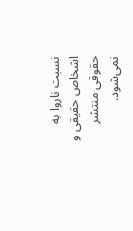نسبت ناروا به اشخاص حقیقی و حقوقی منتشر نمی‌شود.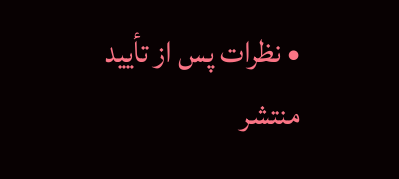• نظرات پس از تأیید منتشر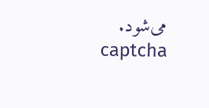می‌شود.
captcha